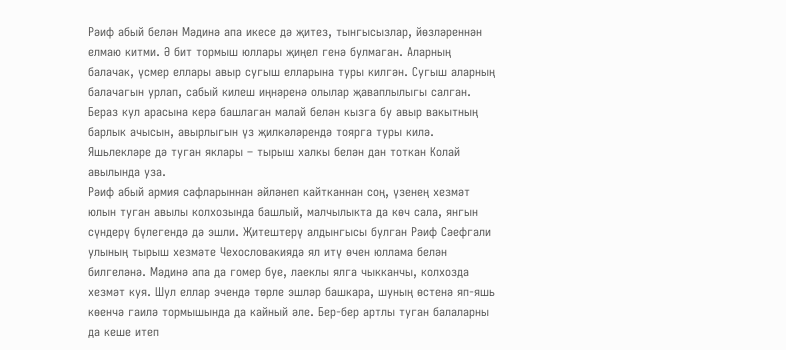Рәиф абый белән Мәдинә апа икесе дә җитез, тынгысызлар, йөзләреннән елмаю китми. Ә бит тормыш юллары җиңел генә булмаган. Аларның балачак, үсмер еллары авыр сугыш елларына туры килгән. Сугыш аларның балачагын урлап, сабый килеш иңнәренә олылар җаваплылыгы салган. Бераз кул арасына керә башлаган малай белән кызга бу авыр вакытның барлык ачысын, авырлыгын үз җилкәләрендә тоярга туры килә. Яшьлекләре дә туган яклары – тырыш халкы белән дан тоткан Колай авылында уза.
Рәиф абый армия сафларыннан әйләнеп кайтканнан соң, үзенең хезмәт юлын туган авылы колхозында башлый, малчылыкта да көч сала, янгын сүндерү бүлегендә дә эшли. Җитештерү алдынгысы булган Рәиф Сәефгали улының тырыш хезмәте Чехословакиядә ял итү өчен юллама белән билгеләнә. Мәдинә апа да гомер буе, лаеклы ялга чыкканчы, колхозда хезмәт куя. Шул еллар эчендә төрле эшләр башкара, шуның өстенә яп-яшь көенчә гаилә тормышында да кайный әле. Бер-бер артлы туган балаларны да кеше итеп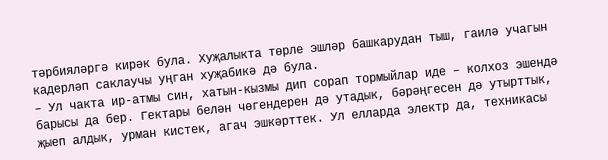тәрбияләргә кирәк була. Хуҗалыкта төрле эшләр башкарудан тыш, гаилә учагын кадерләп саклаучы уңган хуҗабикә дә була.
– Ул чакта ир-атмы син, хатын-кызмы дип сорап тормыйлар иде – колхоз эшендә барысы да бер. Гектары белән чөгендерен дә утадык, бәрәңгесен дә утырттык, җыеп алдык, урман кистек, агач эшкәрттек. Ул елларда электр да, техникасы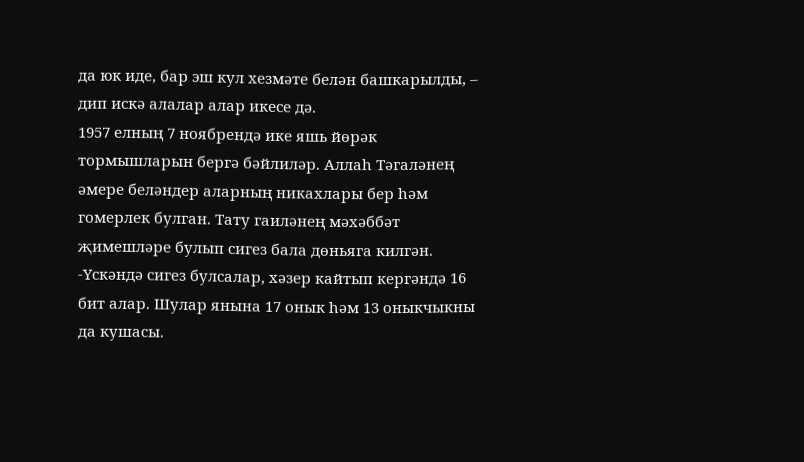да юк иде, бар эш кул хезмәте белән башкарылды, – дип искә алалар алар икесе дә.
1957 елның 7 ноябрендә ике яшь йөрәк тормышларын бергә бәйлиләр. Аллаһ Тәгаләнең әмере беләндер аларның никахлары бер һәм гомерлек булган. Тату гаиләнең мәхәббәт җимешләре булып сигез бала дөньяга килгән.
-Үскәндә сигез булсалар, хәзер кайтып кергәндә 16 бит алар. Шулар янына 17 онык һәм 13 оныкчыкны да кушасы.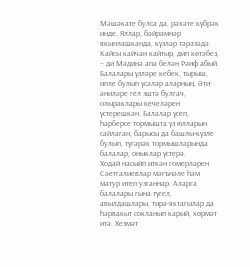Мәшәкате булса да, рәхәте күбрәк инде. Яллар, бәйрәмнәр якынлашканда, күзләр тәрәзәдә. Кайсы кайчан кайтыр, дип көтәбез, – ди Мәдинә апа белән Рәиф абый.
Балалары үзләре кебек, тырыш, ипле булып үсәләр аларның. Әти-әниләре гел эштә булгач, олыраклары кечеләрен үстерешкән. Балалар үсеп, һәрберсе тормышта үз юлларын сайлаган, барысы да башлы-күзле булып, түгәрәк тормышларында балалар, оныклар үстерә.
Ходай насыйп иткән гомерләрен Сәетгалиевлар мәгънәле һәм матур итеп узганнар. Аларга балалары гына түгел, авылдашлары, тирә-яктагылар да һәрвакыт сокланып карый, хөрмәт итә. Хезмәт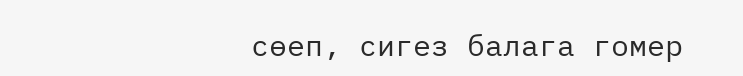сөеп, сигез балага гомер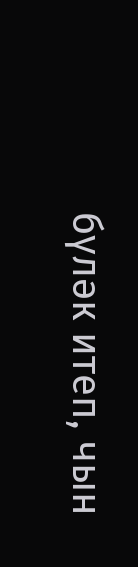бүләк итеп, чын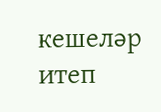кешеләр итеп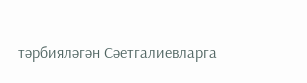тәрбияләгән Сәетгалиевларга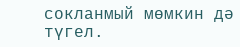сокланмый мөмкин дә түгел.